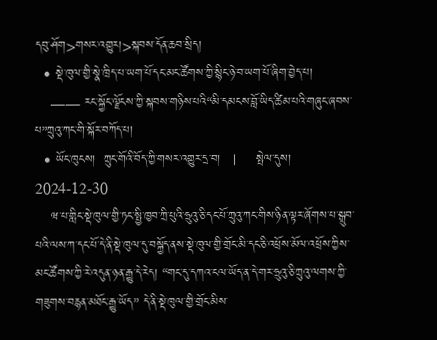དབུ་ཤོག>གསར་འགྱུར།>སྐབས་དོན་ཆབ་སྲིད།
  • སྡེ་ཁུལ་གྱི་སྣེ་ཁྲིད་པ་ཡག་པོ་དང་མང་ཚོགས་ཀྱི་སྙིང་ཉེ་བ་ཡག་པོ་ཞིག་བྱེད་པ།
    —— རང་སྐྱོང་ལྗོངས་ཀྱི་སྐབས་གཉིས་པའི“མི་དམངས་བློ་ཡིད་ཚིམ་པའི་གཞུང་ཞབས་པ”ཀྲུའུ་ཀང་གི་སྐོར་བཀོད་པ།
  • ཡོང་ཁུངས།  ཀྲུང་གོའི་བོད་ཀྱི་གསར་འགྱུར་དྲ་བ།   |     སྤེལ་དུས།  2024-12-30
    ཝ་པ་གླིང་སྡེ་ཁུལ་གྱི་ཏང་སྤྱི་ཁྱབ་ཀྲི་པུའི་ཧྲུའུ་ཅི་དང་པོ་ཀྲུའུ་ཀང་གིས་ཉིན་ལྟར་ཞོགས་པ་སྒྲུབ་པའི་ལས་ཀ་དང་པོ་དེ་ནི་སྡེ་ཁུལ་དུ་བསྐྱོད་ནས་སྡེ་ཁུལ་གྱི་གྲོང་མི་དང་ཅི་འཕྲོས་མོལ་འཕྲོས་ཀྱིས་མང་ཚོགས་ཀྱི་རེ་འདུན་ཉན་རྒྱུ་དེ་རེད། “གང་དུ་དཀའ་ངལ་ཡོད་ན་དེ་གར་ཧྲུའུ་ཅི་ཀྲུའུ་ལགས་ཀྱི་གཟུགས་བརྙན་མཐོང་རྒྱུ་ཡོད” དེ་ནི་སྡེ་ཁུལ་གྱི་གྲོང་མིས་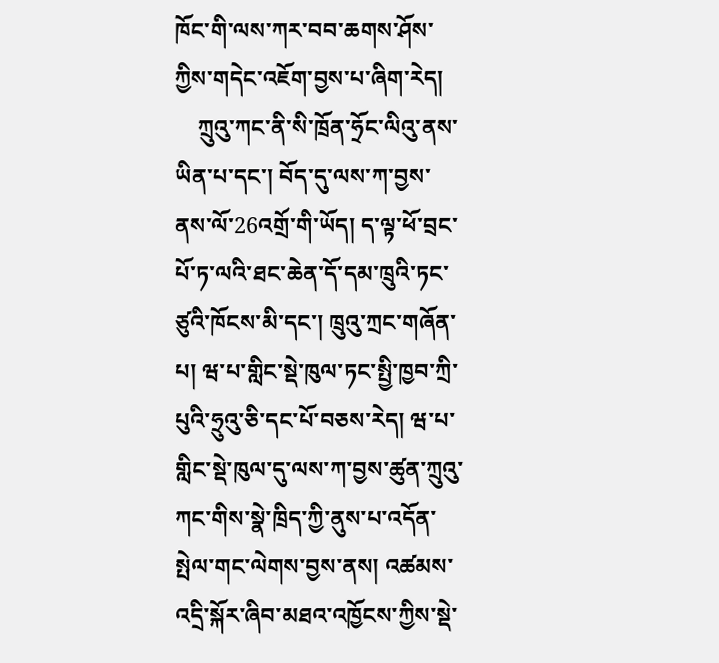ཁོང་གི་ལས་ཀར་བབ་ཆགས་ཤོས་ཀྱིས་གདེང་འཇོག་བྱས་པ་ཞིག་རེད།
    ཀྲུའུ་ཀང་ནི་སི་ཁྲོན་ཧྲོང་ལིའུ་ནས་ཡིན་པ་དང་། བོད་དུ་ལས་ཀ་བྱས་ནས་ལོ་26འགྲོ་གི་ཡོད། ད་ལྟ་ཕོ་བྲང་པོ་ཏ་ལའི་ཐང་ཆེན་དོ་དམ་ཁྲུའི་ཏང་ཙུའི་ཁོངས་མི་དང་། ཁྲུའུ་ཀྲང་གཞོན་པ། ཝ་པ་གླིང་སྡེ་ཁུལ་ཏང་སྤྱི་ཁྱབ་ཀྲི་པུའི་ཧྲུའུ་ཅི་དང་པོ་བཅས་རེད། ཝ་པ་གླིང་སྡེ་ཁུལ་དུ་ལས་ཀ་བྱས་ཚུན་ཀྲུའུ་ཀང་གིས་སྣེ་ཁྲིད་ཀྱི་ནུས་པ་འདོན་སྤེལ་གང་ལེགས་བྱས་ནས། འཚམས་འདྲི་སྐོར་ཞིབ་མཐའ་འཁྱོངས་ཀྱིས་སྡེ་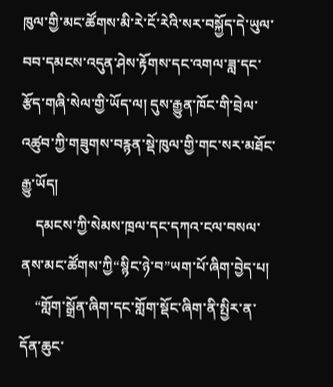ཁུལ་གྱི་མང་ཚོགས་མི་རེ་ངོ་རེའི་སར་བསྐྱོད་དེ་ཡུལ་བབ་དམངས་འདུན་ཤེས་རྟོགས་དང་འགལ་ཟླ་དང་རྩོད་གཞི་སེལ་གྱི་ཡོད་ལ། དུས་རྒྱུན་ཁོང་གི་བྲེལ་འཚུབ་ཀྱི་གཟུགས་བརྙན་སྡེ་ཁུལ་གྱི་གང་སར་མཐོང་རྒྱུ་ཡོད།
    དམངས་ཀྱི་སེམས་ཁྲལ་དང་དཀའ་ངལ་བསལ་ནས་མང་ཚོགས་ཀྱི“སྙིང་ཉེ་བ”ཡག་པོ་ཞིག་བྱེད་པ།
    “གློག་སྒྲོན་ཞིག་དང་གློག་སྡོང་ཞིག་ནི་སྤྱིར་ན་དོན་ཆུང་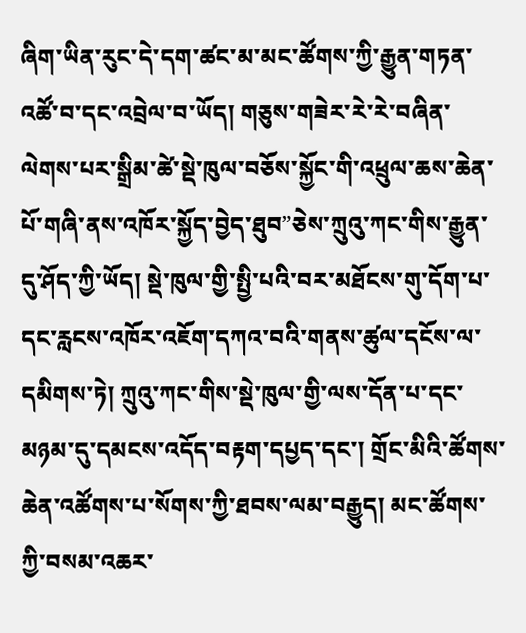ཞིག་ཡིན་རུང་དེ་དག་ཚང་མ་མང་ཚོགས་ཀྱི་རྒྱུན་གཏན་འཚོ་བ་དང་འབྲེལ་བ་ཡོད། གཅུས་གཟེར་རེ་རེ་བཞིན་ལེགས་པར་སྒྲིམ་ཚེ་སྡེ་ཁུལ་བཅོས་སྐྱོང་གི་འཕྲུལ་ཆས་ཆེན་པོ་གཞི་ནས་འཁོར་སྐྱོད་བྱེད་ཐུབ”ཅེས་ཀྲུའུ་ཀང་གིས་རྒྱུན་དུ་ཤོད་ཀྱི་ཡོད། སྡེ་ཁུལ་གྱི་སྤྱི་པའི་བར་མཐོངས་གུ་དོག་པ་དང་རླངས་འཁོར་འཇོག་དཀའ་བའི་གནས་ཚུལ་དངོས་ལ་དམིགས་ཏེ། ཀྲུའུ་ཀང་གིས་སྡེ་ཁུལ་གྱི་ལས་དོན་པ་དང་མཉམ་དུ་དམངས་འདོད་བརྟག་དཔྱད་དང་། གྲོང་མིའི་ཚོགས་ཆེན་འཚོགས་པ་སོགས་ཀྱི་ཐབས་ལམ་བརྒྱུད། མང་ཚོགས་ཀྱི་བསམ་འཆར་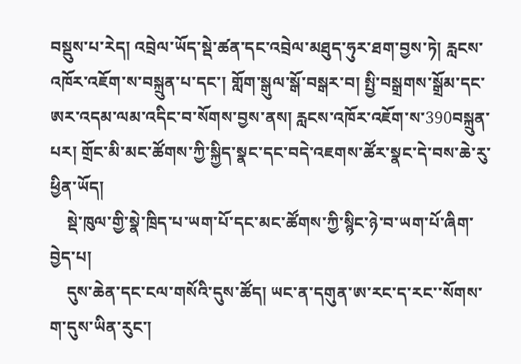བསྡུས་པ་རེད། འབྲེལ་ཡོད་སྡེ་ཚན་དང་འབྲེལ་མཐུད་ཧུར་ཐག་བྱས་ཏེ། རླངས་འཁོར་འཇོག་ས་བསྐྲུན་པ་དང་། གློག་སྒུལ་སྒོ་བསྒར་བ། སྤྱི་བསྒྲགས་སྒྲོམ་དང་ཨར་འདམ་ལམ་འདིང་བ་སོགས་བྱས་ནས། རླངས་འཁོར་འཇོག་ས་390བསྐྲུན་པར། གྲོང་མི་མང་ཚོགས་ཀྱི་སྐྱིད་སྣང་དང་བདེ་འཇགས་ཚོར་སྣང་དེ་བས་ཆེ་རུ་ཕྱིན་ཡོད།
    སྡེ་ཁུལ་གྱི་སྣེ་ཁྲིད་པ་ཡག་པོ་དང་མང་ཚོགས་ཀྱི་སྙིང་ཉེ་བ་ཡག་པོ་ཞིག་བྱེད་པ།
    དུས་ཆེན་དང་ངལ་གསོའི་དུས་ཚོད། ཡང་ན་དགུན་ཨ་རང་ད་རང་་སོགས་ག་དུས་ཡིན་རུང་།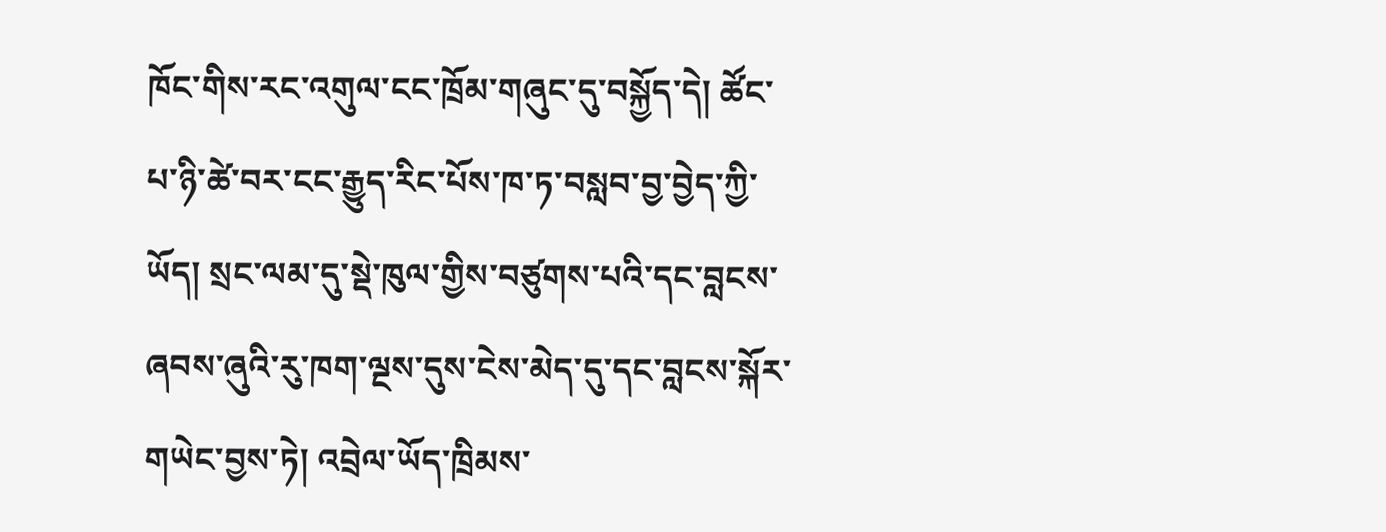ཁོང་གིས་རང་འགུལ་ངང་ཁྲོམ་གཞུང་དུ་བསྐྱོད་དེ། ཚོང་པ་ཉི་ཚེ་བར་ངང་རྒྱུད་རིང་པོས་ཁ་ཏ་བསླབ་བྱ་བྱེད་ཀྱི་ཡོད། སྲང་ལམ་དུ་སྡེ་ཁུལ་གྱིས་བཙུགས་པའི་དང་བླངས་ཞབས་ཞུའི་རུ་ཁག་ལྔས་དུས་ངེས་མེད་དུ་དང་བླངས་སྐོར་གཡེང་བྱས་ཏེ། འབྲེལ་ཡོད་ཁྲིམས་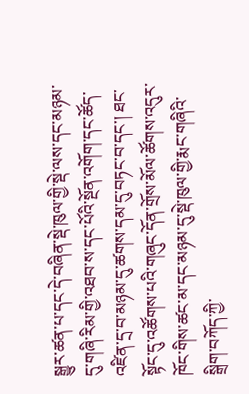སྒྱུར་ཚན་པ་དང་དེ་བཞིན་སྡེ་ཁུལ་གྱི་སྡེ་ལས་དང་མཉམ་དུ་གཞི་རིམ་གྱི་འཐབ་ས་དང་པོའི་སྔོན་འགོག་དང་ཚོད་འཛིན་དྲ་བ་མཉམ་དུ་ཚགས་དམ་དུ་བཏང་བ་དང་། ཐང་སྟོང་དུ་འཚོགས་པའི་གཞུང་དོན་གྲོས་མོལ་ཚོགས་འདུར་ཁོང་གིས་ཚང་མ་དང་མཉམ་དུ་སྡེ་ཁུལ་གྱི་རྨང་གཞིའི་སྒྲིག་བཀོད་ཀྱི་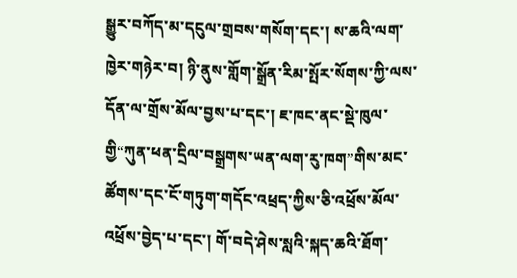སྒྱུར་བཀོད་མ་དངུལ་གྲབས་གསོག་དང་། ས་ཆའི་ལག་ཁྱེར་གཉེར་བ། ཉི་ནུས་གློག་སྒྲོན་རིམ་སྤོར་སོགས་ཀྱི་ལས་དོན་ལ་གྲོས་མོལ་བྱས་པ་དང་། ཇ་ཁང་ནང་སྡེ་ཁུལ་གྱི“ཀུན་ཕན་དྲིལ་བསྒྲགས་ཡན་ལག་རུ་ཁག”གིས་མང་ཚོགས་དང་ངོ་གཏུག་གདོང་འཕྲད་ཀྱིས་ཅི་འཕྲོས་མོལ་འཕྲོས་བྱེད་པ་དང་། གོ་བདེ་ཤེས་སླའི་སྐད་ཆའི་ཐོག་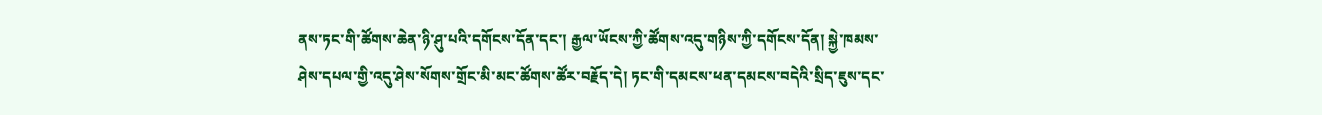ནས་ཏང་གི་ཚོགས་ཆེན་ཉི་ཤུ་པའི་དགོངས་དོན་དང་། རྒྱལ་ཡོངས་ཀྱི་ཚོགས་འདུ་གཉིས་ཀྱི་དགོངས་དོན། སྐྱེ་ཁམས་ཤེས་དཔལ་གྱི་འདུ་ཤེས་སོགས་གྲོང་མི་མང་ཚོགས་ཚོར་བརྗོད་དེ། ཏང་གི་དམངས་ཕན་དམངས་བདེའི་སྲིད་ཇུས་དང་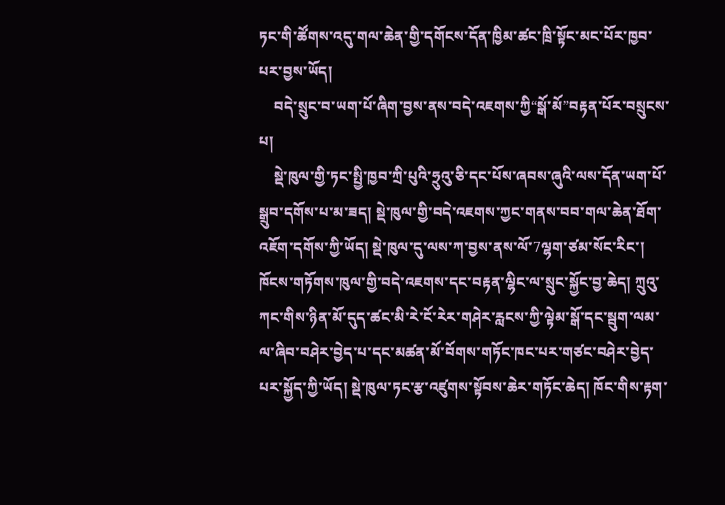ཏང་གི་ཚོགས་འདུ་གལ་ཆེན་གྱི་དགོངས་དོན་ཁྱིམ་ཚང་ཁྲི་སྟོང་མང་པོར་ཁྱབ་པར་བྱས་ཡོད།
    བདེ་སྲུང་བ་ཡག་པོ་ཞིག་བྱས་ནས་བདེ་འཇགས་ཀྱི“སྒོ་མོ”བརྟན་པོར་བསྲུངས་པ།
    སྡེ་ཁུལ་གྱི་ཏང་སྤྱི་ཁྱབ་ཀྲི་པུའི་ཧྲུའུ་ཅི་དང་པོས་ཞབས་ཞུའི་ལས་དོན་ཡག་པོ་སྒྲུབ་དགོས་པ་མ་ཟད། སྡེ་ཁུལ་གྱི་བདེ་འཇགས་ཀྱང་གནས་བབ་གལ་ཆེན་ཐོག་འཇོག་དགོས་ཀྱི་ཡོད། སྡེ་ཁུལ་དུ་ལས་ཀ་བྱས་ནས་ལོ་7ལྷག་ཙམ་སོང་རིང་། ཁོངས་གཏོགས་ཁུལ་གྱི་བདེ་འཇགས་དང་བརྟན་ལྷིང་ལ་སྲུང་སྐྱོང་བྱ་ཆེད། ཀྲུའུ་ཀང་གིས་ཉིན་མོ་དུད་ཚང་མི་རེ་ངོ་རེར་གཤེར་རླངས་ཀྱི་ལྟེམ་སྒོ་དང་སྦུག་ལམ་ལ་ཞིབ་བཤེར་བྱེད་པ་དང་མཚན་མོ་བོགས་གཏོང་ཁང་པར་གཙང་བཤེར་བྱེད་པར་སྐྱོད་ཀྱི་ཡོད། སྡེ་ཁུལ་ཏང་རྩ་འཛུགས་སྟོབས་ཆེར་གཏོང་ཆེད། ཁོང་གིས་རྟག་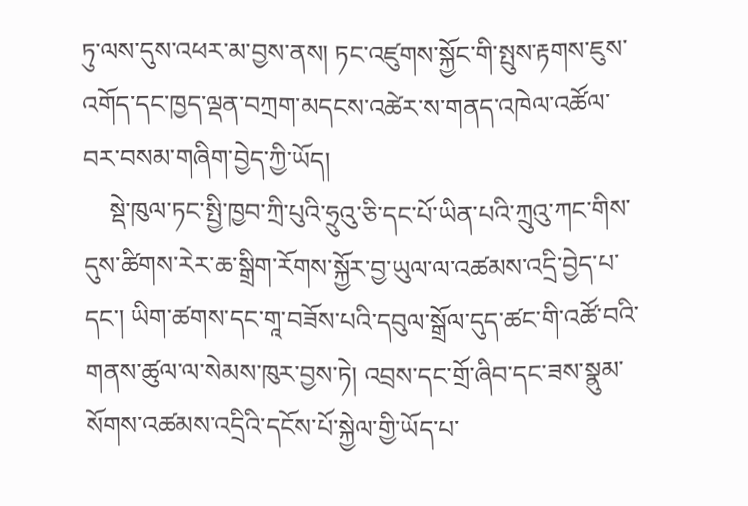ཏུ་ལས་དུས་འཕར་མ་བྱས་ནས། ཏང་འཛུགས་སྐྱོང་གི་སྤུས་རྟགས་ཇུས་འགོད་དང་ཁྱད་ལྡན་བཀྲག་མདངས་འཚེར་ས་གནད་འཁེལ་འཚོལ་བར་བསམ་གཞིག་བྱེད་ཀྱི་ཡོད།
    སྡེ་ཁུལ་ཏང་སྤྱི་ཁྱབ་ཀྲི་པུའི་ཧྲུའུ་ཅི་དང་པོ་ཡིན་པའི་ཀྲུའུ་ཀང་གིས་དུས་ཚིགས་རེར་ཆ་སྒྲིག་རོགས་སྐྱོར་བྱ་ཡུལ་ལ་འཚམས་འདྲི་བྱེད་པ་དང་། ཡིག་ཚགས་དང་གཱ་བཟོས་པའི་དབུལ་སྒྲོལ་དུད་ཚང་གི་འཚོ་བའི་གནས་ཚུལ་ལ་སེམས་ཁུར་བྱས་ཏེ། འབྲས་དང་གྲོ་ཞིབ་དང་ཟས་སྣུམ་སོགས་འཚམས་འདྲིའི་དངོས་པོ་སྐྱེལ་གྱི་ཡོད་པ་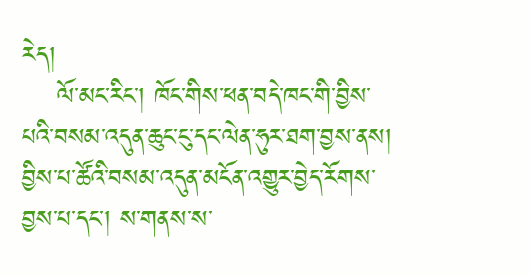རེད།
    ལོ་མང་རིང་། ཁོང་གིས་ཕན་བདེ་ཁང་གི་བྱིས་པའི་བསམ་འདུན་ཆུང་ངུ་དང་ལེན་ཧུར་ཐག་བྱས་ནས། བྱིས་པ་ཚོའི་བསམ་འདུན་མངོན་འགྱུར་བྱེད་རོགས་བྱས་པ་དང་། ས་གནས་ས་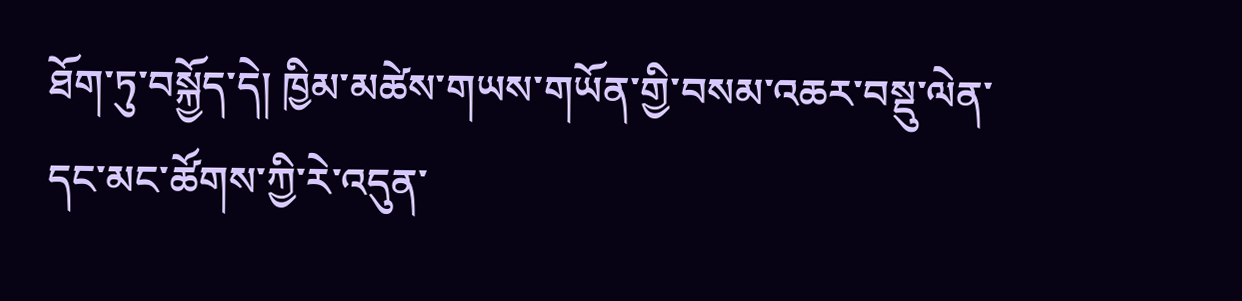ཐོག་ཏུ་བསྐྱོད་དེ། ཁྱིམ་མཚེས་གཡས་གཡོན་གྱི་བསམ་འཆར་བསྡུ་ལེན་དང་མང་ཚོགས་ཀྱི་རེ་འདུན་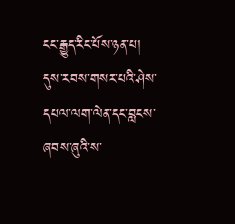ངང་རྒྱུད་རིང་པོས་ཉན་པ། དུས་རབས་གསར་པའི་ཤེས་དཔལ་ལག་ལེན་དང་བླངས་ཞབས་ཞུའི་ས་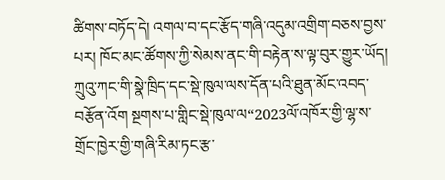ཚིགས་བཏོད་དེ། འགལ་བ་དང་རྩོད་གཞི་འདུམ་འགྲིག་བཅས་བྱས་པར། ཁོང་མང་ཚོགས་ཀྱི་སེམས་ནང་གི་བརྟེན་ས་ལྟ་བུར་གྱུར་ཡོད། ཀྲུའུ་ཀང་གི་སྣེ་ཁྲིད་དང་སྡེ་ཁུལ་ལས་དོན་པའི་ཐུན་མོང་འབད་བརྩོན་འོག སྔགས་པ་གླིང་སྡེ་ཁུལ་ལ“2023ལོ་འཁོར་གྱི་ལྷ་ས་གྲོང་ཁྱེར་གྱི་གཞི་རིམ་ཏང་རྩ་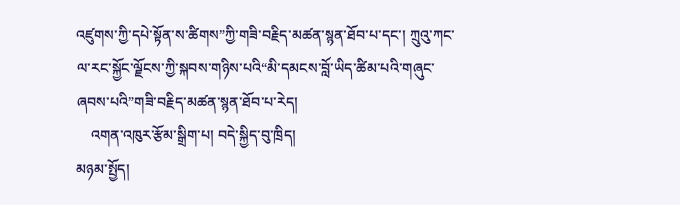འཛུགས་ཀྱི་དཔེ་སྟོན་ས་ཚིགས”ཀྱི་གཟི་བརྗིད་མཚན་སྙན་ཐོབ་པ་དང་། ཀྲུའུ་ཀང་ལ་རང་སྐྱོང་ལྗོངས་ཀྱི་སྐབས་གཉིས་པའི“མི་དམངས་བློ་ཡིད་ཚིམ་པའི་གཞུང་ཞབས་པའི”གཟི་བརྗིད་མཚན་སྙན་ཐོབ་པ་རེད།
    འགན་འཁུར་རྩོམ་སྒྲིག་པ། བདེ་སྐྱིད་བུ་ཁྲིད།
མཉམ་སྤྱོད།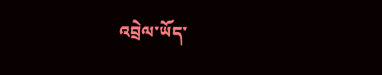འབྲེལ་ཡོད་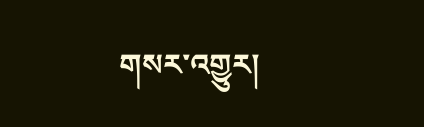གསར་འགྱུར།